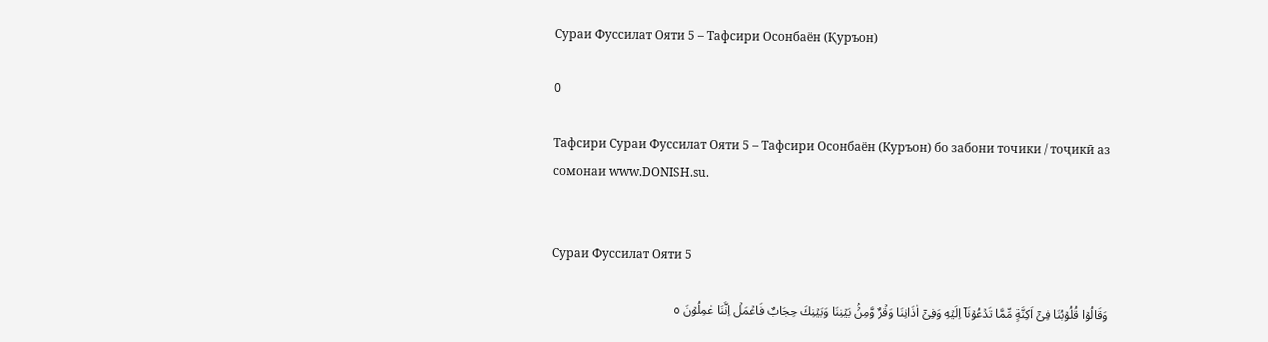Сураи Фуссилат Ояти 5 – Тафсири Осонбаён (Қуръон)

0

Тафсири Сураи Фуссилат Ояти 5 – Тафсири Осонбаён (Куръон) бо забони точики / тоҷикӣ аз сомонаи www.DONISH.su.


Сураи Фуссилат Ояти 5

وَقَالُوۡا قُلُوۡبُنَا فِىۡۤ اَكِنَّةٍ مِّمَّا تَدۡعُوۡنَاۤ اِلَيۡهِ وَفِىۡۤ اٰذَانِنَا وَقۡرٌ وَّمِنۡۢ بَيۡنِنَا وَبَيۡنِكَ حِجَابٌ فَاعۡمَلۡ اِنَّنَا عٰمِلُوۡنَ ٥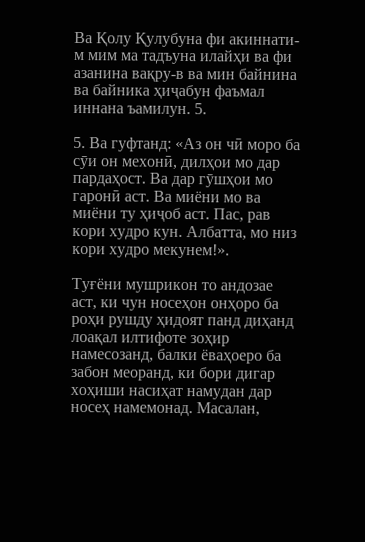Ва Қолу Қулубуна фи акиннати-м мим ма тадъуна илайҳи ва фи азанина вақру-в ва мин байнина ва байника ҳиҷабун фаъмал иннана ъамилун. 5.

5. Ва гуфтанд: «Аз он чӣ моро ба сӯи он мехонӣ, дилҳои мо дар пардаҳост. Ва дар гӯшҳои мо гаронӣ аст. Ва миёни мо ва миёни ту ҳиҷоб аст. Пас, рав кори худро кун. Албатта, мо низ кори худро мекунем!».

Туғёни мушрикон то андозае аст, ки чун носеҳон онҳоро ба роҳи рушду ҳидоят панд диҳанд лоақал илтифоте зоҳир намесозанд, балки ёваҳоеро ба забон меоранд, ки бори дигар хоҳиши насиҳат намудан дар носеҳ намемонад. Масалан,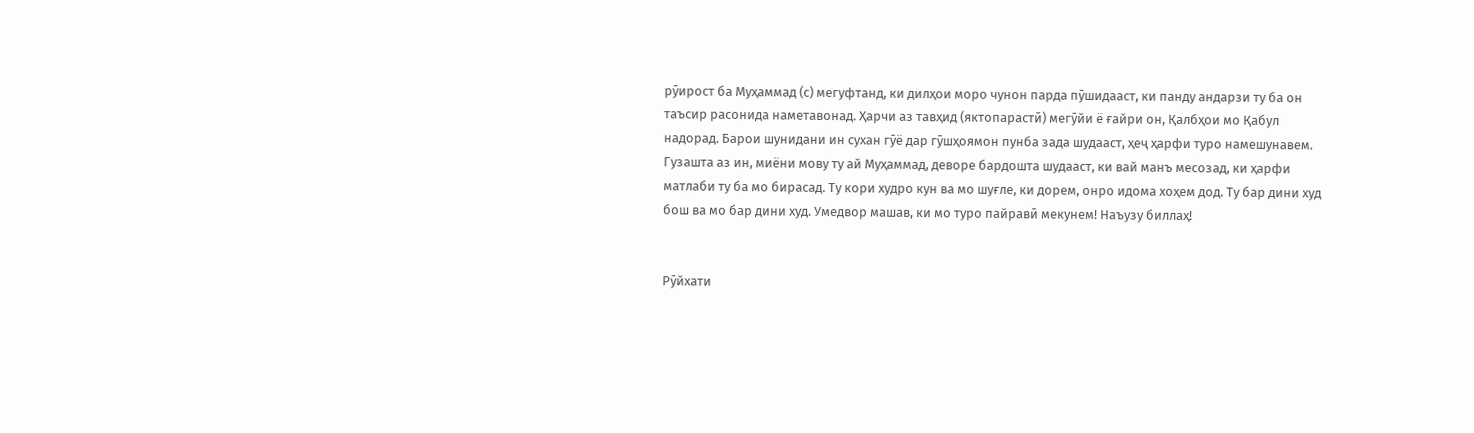рӯирост ба Муҳаммад (с) мегуфтанд, ки дилҳои моро чунон парда пӯшидааст, ки панду андарзи ту ба он таъсир расонида наметавонад. Ҳарчи аз тавҳид (яктопарастӣ) мегӯйи ё ғайри он, Қалбҳои мо Қабул надорад. Барои шунидани ин сухан гӯё дар гӯшҳоямон пунба зада шудааст, ҳеҷ ҳарфи туро намешунавем. Гузашта аз ин, миёни мову ту ай Муҳаммад, деворе бардошта шудааст, ки вай манъ месозад, ки ҳарфи матлаби ту ба мо бирасад. Ту кори худро кун ва мо шуғле, ки дорем, онро идома хоҳем дод. Ту бар дини худ бош ва мо бар дини худ. Умедвор машав, ки мо туро пайравӣ мекунем! Наъузу биллаҳ!


Рӯйхати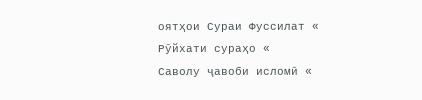оятҳои Сураи Фуссилат «
Рӯйхати сураҳо «
Саволу ҷавоби исломӣ «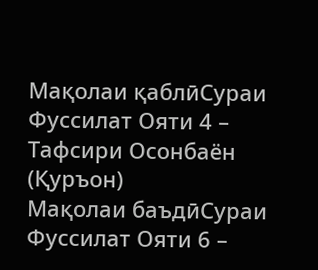Мақолаи қаблӣСураи Фуссилат Ояти 4 – Тафсири Осонбаён (Қуръон)
Мақолаи баъдӣСураи Фуссилат Ояти 6 –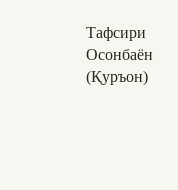Тафсири Осонбаён (Қуръон)